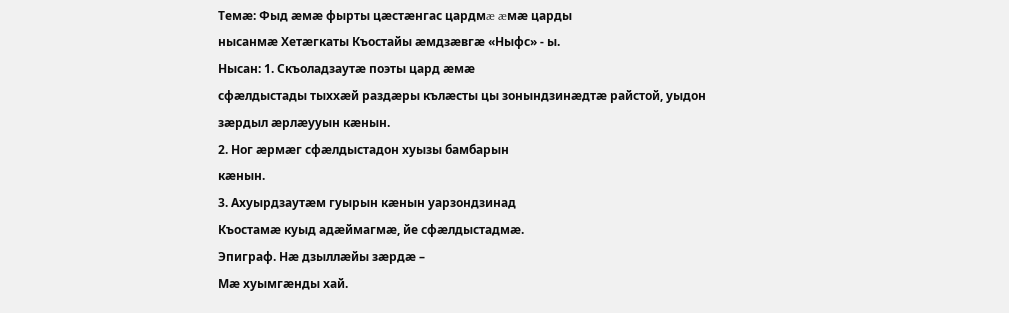Темæ: Фыд æмæ фырты цæстæнгас цардмæ æмæ царды
нысанмæ Хетæгкаты Къостайы æмдзæвгæ «Ныфс» - ы.
Нысан: 1. Скъоладзаутæ поэты цард æмæ
сфæлдыстады тыххæй раздæры кълæсты цы зонындзинæдтæ райстой, уыдон
зæрдыл æрлæууын кæнын.
2. Ног æрмæг сфæлдыстадон хуызы бамбарын
кæнын.
3. Ахуырдзаутæм гуырын кæнын уарзондзинад
Къостамæ куыд адæймагмæ, йе сфæлдыстадмæ.
Эпиграф. Нæ дзыллæйы зæрдæ –
Мæ хуымгæнды хай.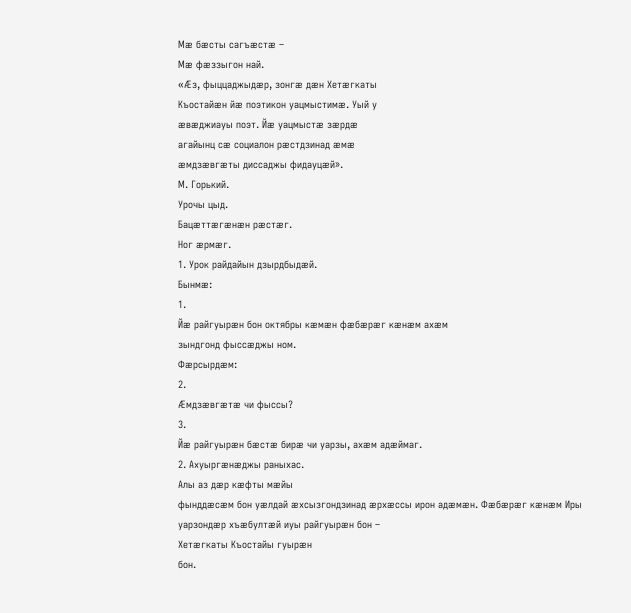Мæ бæсты сагъæстæ –
Мæ фæззыгон най.
«Æз, фыццаджыдæр, зонгæ дæн Хетæгкаты
Къостайæн йæ поэтикон уацмыстимæ. Уый у
æвæджиауы поэт. Йæ уацмыстæ зæрдæ
агайынц сæ социалон рæстдзинад æмæ
æмдзæвгæты диссаджы фидауцæй».
М. Горький.
Урочы цыд.
Бацæттæгæнæн рæстæг.
Ног æрмæг.
1. Урок райдайын дзырдбыдæй.
Бынмæ:
1.
Йæ райгуырæн бон октябры кæмæн фæбæрæг кæнæм ахæм
зындгонд фыссæджы ном.
Фæрсырдæм:
2.
Æмдзæвгæтæ чи фыссы?
3.
Йæ райгуырæн бæстæ бирæ чи уарзы, ахæм адæймаг.
2. Ахуыргæнæджы раныхас.
Алы аз дæр кæфты мæйы
фынддæсæм бон уæлдай æхсызгондзинад æрхæссы ирон адæмæн. Фæбæрæг кæнæм Иры
уарзондæр хъæбултæй иуы райгуырæн бон –
Хетæгкаты Къостайы гуырæн
бон.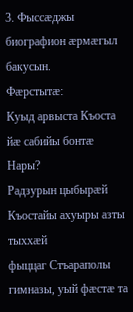3. Фыссæджы биографион æрмæгыл бакусын.
Фæрстытæ:
Куыд арвыста Къоста йæ сабийы бонтæ Нары?
Радзурын цыбырæй Къостайы ахуыры азты тыххæй
фыццаг Стъараполы гимназы, уый фæстæ та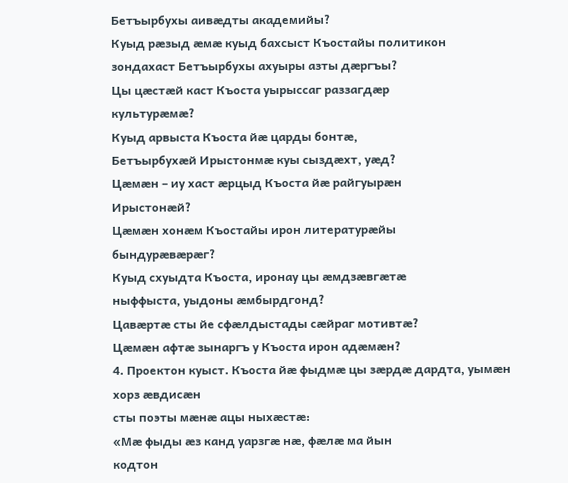Бетъырбухы аивæдты академийы?
Куыд рæзыд æмæ куыд бахсыст Къостайы политикон
зондахаст Бетъырбухы ахуыры азты дæргъы?
Цы цæстæй каст Къоста уырыссаг раззагдæр
культурæмæ?
Куыд арвыста Къоста йæ царды бонтæ,
Бетъырбухæй Ирыстонмæ куы сыздæхт, уæд?
Цæмæн – иу хаст æрцыд Къоста йæ райгуырæн
Ирыстонæй?
Цæмæн хонæм Къостайы ирон литературæйы
бындурæвæрæг?
Куыд схуыдта Къоста, иронау цы æмдзæвгæтæ
ныффыста, уыдоны æмбырдгонд?
Цавæртæ сты йе сфæлдыстады сæйраг мотивтæ?
Цæмæн афтæ зынаргъ у Къоста ирон адæмæн?
4. Проектон куыст. Къоста йæ фыдмæ цы зæрдæ дардта, уымæн хорз æвдисæн
сты поэты мæнæ ацы ныхæстæ:
«Мæ фыды æз канд уарзгæ нæ, фæлæ ма йын
кодтон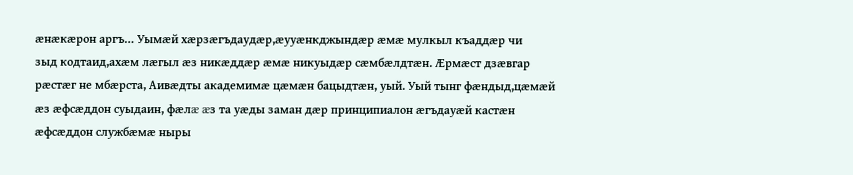æнæкæрон аргъ… Уымæй хæрзæгъдаудæр,æууæнкджындæр æмæ мулкыл къаддæр чи
зыд кодтаид,ахæм лæгыл æз никæддæр æмæ никуыдæр сæмбæлдтæн. Æрмæст дзæвгар
рæстæг не мбæрста, Аивæдты академимæ цæмæн бацыдтæн, уый. Уый тынг фæндыд,цæмæй
æз æфсæддон суыдаин, фæлæ æз та уæды заман дæр принципиалон æгъдауæй кастæн
æфсæддон службæмæ ныры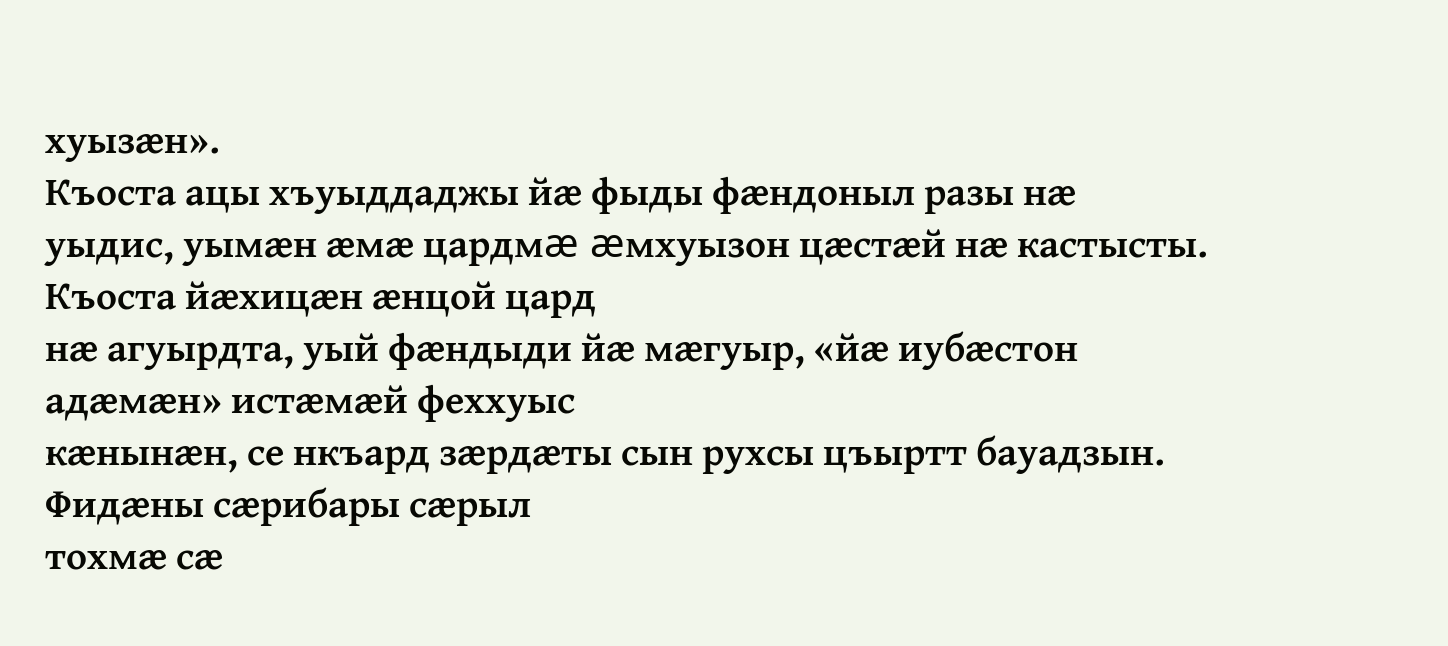хуызæн».
Къоста ацы хъуыддаджы йæ фыды фæндоныл разы нæ
уыдис, уымæн æмæ цардмæ æмхуызон цæстæй нæ кастысты. Къоста йæхицæн æнцой цард
нæ агуырдта, уый фæндыди йæ мæгуыр, «йæ иубæстон адæмæн» истæмæй феххуыс
кæнынæн, се нкъард зæрдæты сын рухсы цъыртт бауадзын. Фидæны сæрибары сæрыл
тохмæ сæ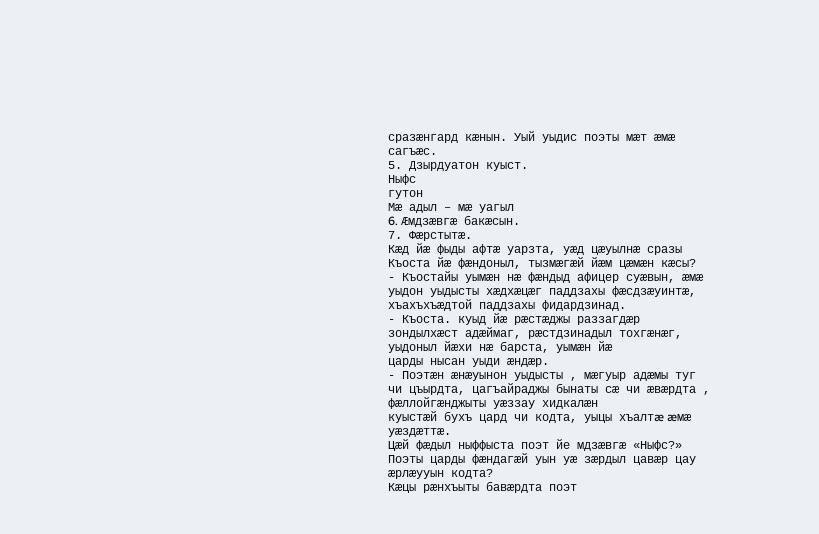сразæнгард кæнын. Уый уыдис поэты мæт æмæ сагъæс.
5. Дзырдуатон куыст.
Ныфс
гутон
Мæ адыл – мæ уагыл
6. Æмдзæвгæ бакæсын.
7. Фæрстытæ.
Кæд йæ фыды афтæ уарзта, уæд цæуылнæ сразы
Къоста йæ фæндоныл, тызмæгæй йæм цæмæн кæсы?
- Къостайы уымæн нæ фæндыд афицер суæвын, æмæ
уыдон уыдысты хæдхæцæг паддзахы фæсдзæуинтæ, хъахъхъæдтой паддзахы фидардзинад.
- Къоста. куыд йæ рæстæджы раззагдæр
зондылхæст адæймаг, рæстдзинадыл тохгæнæг, уыдоныл йæхи нæ барста, уымæн йæ
царды нысан уыди æндæр.
- Поэтæн æнæуынон уыдысты , мæгуыр адæмы туг
чи цъырдта, цагъайраджы бынаты сæ чи æвæрдта , фæллойгæнджыты уæззау хидкалæн
куыстæй бухъ цард чи кодта, уыцы хъалтæ æмæ уæздæттæ.
Цæй фæдыл ныффыста поэт йе мдзæвгæ «Ныфс?»
Поэты царды фæндагæй уын уæ зæрдыл цавæр цау æрлæууын кодта?
Кæцы рæнхъыты бавæрдта поэт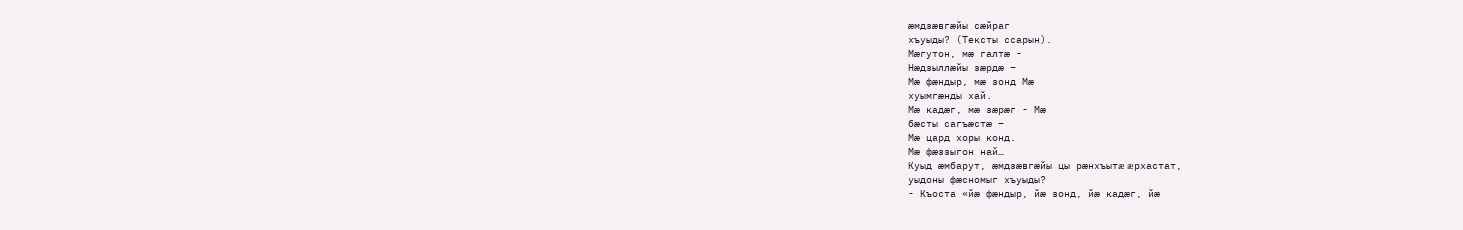æмдзæвгæйы сæйраг
хъуыды? (Тексты ссарын).
Мæгутон, мæ галтæ -
Нæдзыллæйы зæрдæ –
Мæ фæндыр, мæ зонд Мæ
хуымгæнды хай.
Мæ кадæг, мæ зæрæг - Мæ
бæсты сагъæстæ –
Мæ цард хоры конд.
Мæ фæззыгон най…
Куыд æмбарут, æмдзæвгæйы цы рæнхъытæ æрхастат,
уыдоны фæсномыг хъуыды?
- Къоста «йæ фæндыр, йæ зонд, йæ кадæг, йæ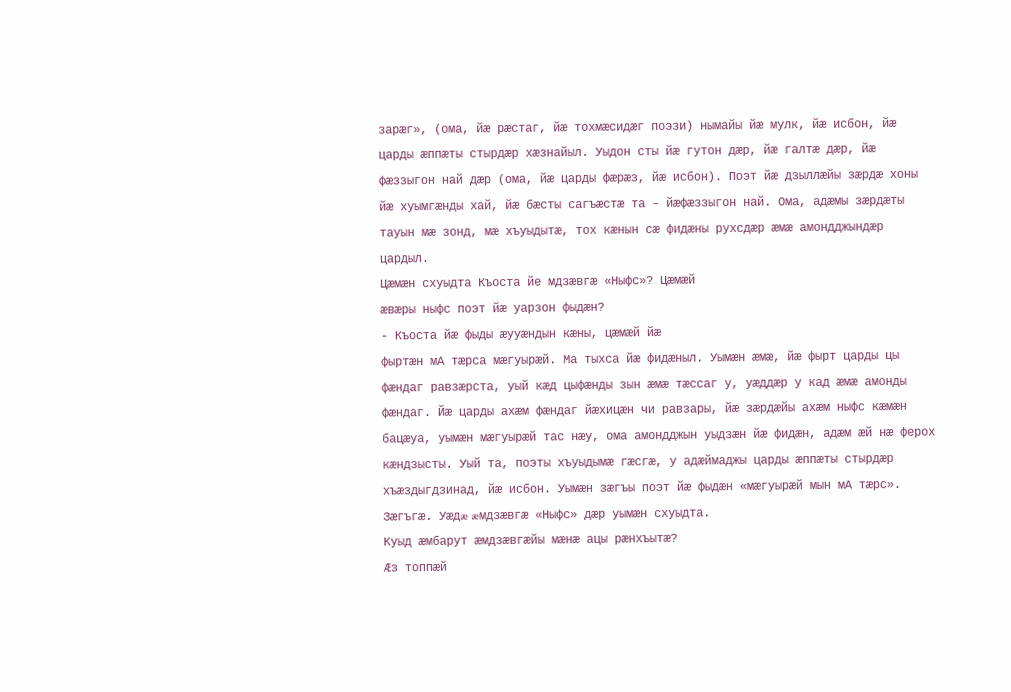зарæг», (ома, йæ рæстаг, йæ тохмæсидæг поэзи) нымайы йæ мулк, йæ исбон, йæ
царды æппæты стырдæр хæзнайыл. Уыдон сты йæ гутон дæр, йæ галтæ дæр, йæ
фæззыгон най дæр (ома, йæ царды фæрæз, йæ исбон). Поэт йæ дзыллæйы зæрдæ хоны
йæ хуымгæнды хай, йæ бæсты сагъæстæ та – йæфæззыгон най. Ома, адæмы зæрдæты
тауын мæ зонд, мæ хъуыдытæ, тох кæнын сæ фидæны рухсдæр æмæ амондджындæр
цардыл.
Цæмæн схуыдта Къоста йе мдзæвгæ «Ныфс»? Цæмæй
æвæры ныфс поэт йæ уарзон фыдæн?
- Къоста йæ фыды æууæндын кæны, цæмæй йæ
фыртæн мА тæрса мæгуырæй. Ма тыхса йæ фидæныл. Уымæн æмæ, йæ фырт царды цы
фæндаг равзæрста, уый кæд цыфæнды зын æмæ тæссаг у, уæддæр у кад æмæ амонды
фæндаг. Йæ царды ахæм фæндаг йæхицæн чи равзары, йæ зæрдæйы ахæм ныфс кæмæн
бацæуа, уымæн мæгуырæй тас нæу, ома амондджын уыдзæн йæ фидæн, адæм æй нæ ферох
кæндзысты. Уый та, поэты хъуыдымæ гæсгæ, у адæймаджы царды æппæты стырдæр
хъæздыгдзинад, йæ исбон. Уымæн зæгъы поэт йæ фыдæн «мæгуырæй мын мА тæрс».
Зæгъгæ. Уæдæ æмдзæвгæ «Ныфс» дæр уымæн схуыдта.
Куыд æмбарут æмдзæвгæйы мæнæ ацы рæнхъытæ?
Æз топпæй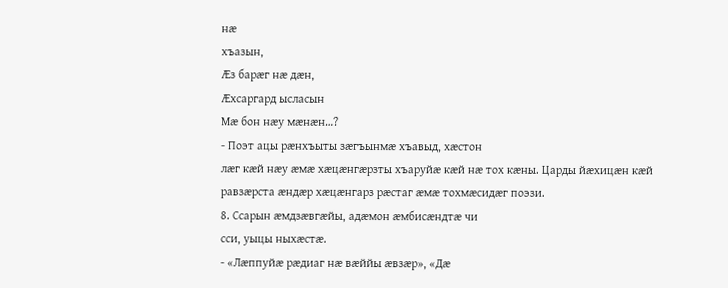нæ
хъазын,
Æз барæг нæ дæн,
Æхсаргард ысласын
Мæ бон нæу мæнæн…?
- Поэт ацы рæнхъыты зæгъынмæ хъавыд, хæстон
лæг кæй нæу æмæ хæцæнгæрзты хъаруйæ кæй нæ тох кæны. Царды йæхицæн кæй
равзæрста æндæр хæцæнгарз рæстаг æмæ тохмæсидæг поэзи.
8. Ссарын æмдзæвгæйы, адæмон æмбисæндтæ чи
сси, уыцы ныхæстæ.
- «Лæппуйæ рæдиаг нæ вæййы æвзæр», «Дæ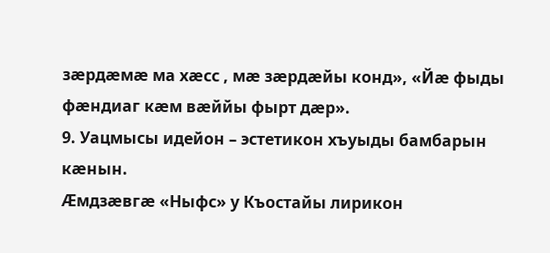зæрдæмæ ма хæсс , мæ зæрдæйы конд», «Йæ фыды фæндиаг кæм вæййы фырт дæр».
9. Уацмысы идейон – эстетикон хъуыды бамбарын кæнын.
Æмдзæвгæ «Ныфс» у Къостайы лирикон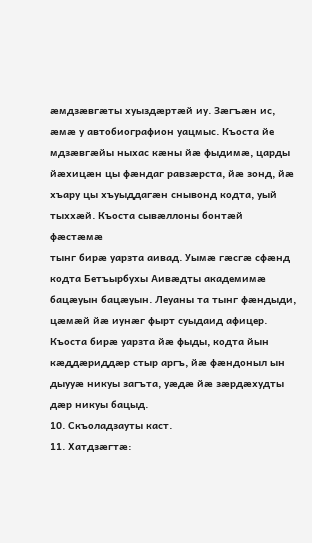æмдзæвгæты хуыздæртæй иу. Зæгъæн ис, æмæ у автобиографион уацмыс. Къоста йе
мдзæвгæйы ныхас кæны йæ фыдимæ, царды йæхицæн цы фæндаг равзæрста, йæ зонд, йæ
хъару цы хъуыддагæн снывонд кодта, уый тыххæй. Къоста сывæллоны бонтæй фæстæмæ
тынг бирæ уарзта аивад. Уымæ гæсгæ сфæнд кодта Бетъырбухы Аивæдты академимæ
бацæуын бацæуын. Леуаны та тынг фæндыди, цæмæй йæ иунæг фырт суыдаид афицер.
Къоста бирæ уарзта йæ фыды, кодта йын кæддæриддæр стыр аргъ, йæ фæндоныл ын
дыууæ никуы загъта, уæдæ йæ зæрдæхудты дæр никуы бацыд.
10. Скъоладзауты каст.
11. Хатдзæгтæ: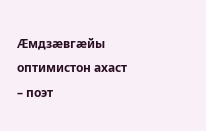Æмдзæвгæйы оптимистон ахаст
– поэт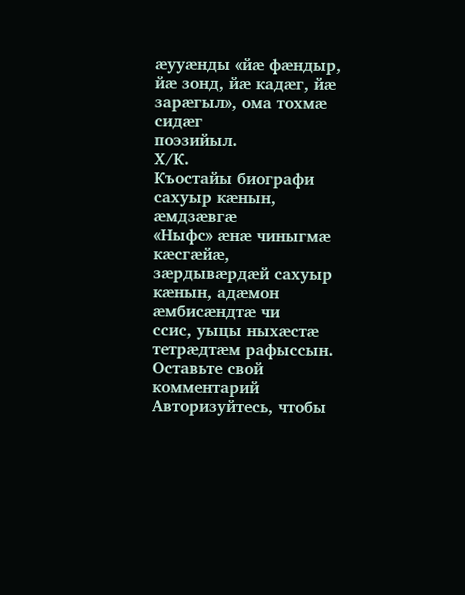æууæнды «йæ фæндыр, йæ зонд, йæ кадæг, йæ зарæгыл», ома тохмæ сидæг
поэзийыл.
Х/К.
Къостайы биографи сахуыр кæнын, æмдзæвгæ
«Ныфс» æнæ чиныгмæ кæсгæйæ, зæрдывæрдæй сахуыр кæнын, адæмон æмбисæндтæ чи
ссис, уыцы ныхæстæ тетрæдтæм рафыссын.
Оставьте свой комментарий
Авторизуйтесь, чтобы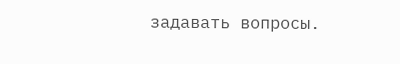задавать вопросы.